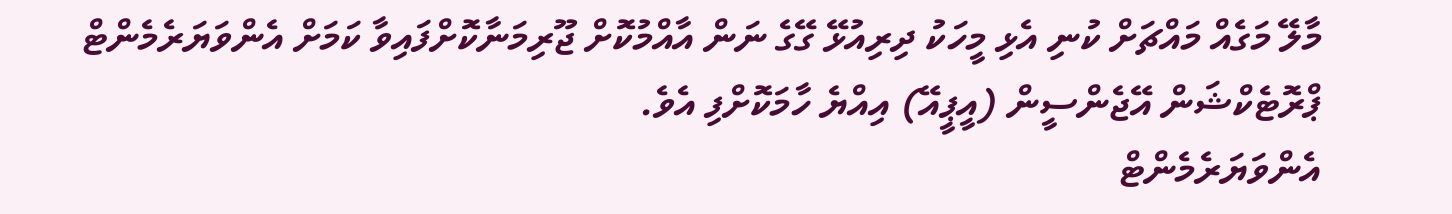މާލޭ މަގެއް މައްޗަށް ކުނި އެޅި މީހަކު ދިރިއުޅޭ ގޭގެ ނަން އާއްމުކޮށް ޖޫރިމަނާކޮށްފައިވާ ކަމަށް އެންވަޔަރެމެންޓް ޕްރޮޓެކްޝަން އޭޖެންސީން (އީޕީއޭ) އިއްޔެ ހާމަކޮށްފި އެވެ.
އެންވަޔަރެމެންޓް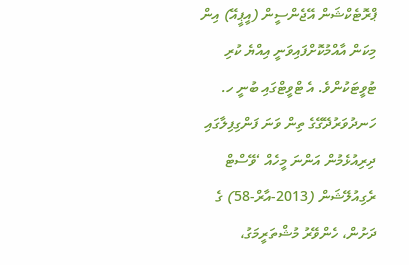ޕްރޮޓެކްޝަން އޭޖެންސީން (އީޕީއޭ) އިން މިކަން އާއްމުކޮށްފައިވަނީ އިއްޔެ ކުރި ޓުވީޓަކުންވެ. އެ ޓްވީޓްގައި ބުނީ ހ. ހަނދުވަރުދޭގޭގެ ތިން ވަނަ ފަންގިފިލާގައި ދިރިއުޅެމުން އަންނަ މީހެއް ‘ވޭސްޓް ރެގިއުލޭޝަން (2013-އާރް-58) ގެ ދަށުން، ހެންވޭރު މުޝްތަރީމަގު،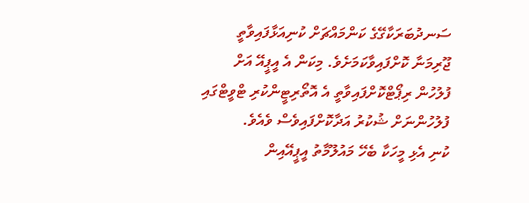ސަނދުބަރަކާގޭގެ ކަންމައްޗަށް ކުނިއަޅާފައިވާތީ ޖޫރިމަނާ ކޮށްފައިވާކަމަށެވެ. މިކަން އެ އީޕީއޭ އަށް ފުލުހުން ރިޕޯޓްކޮށްފައިވާތީ އެ އޮތޯރިޓީންކުރި ޓްވީޓްގައި ފުލުހުންނަށް ޝުކުރު އަދާކޮށްފައިވެސް ވެއެވެ.
ކުނި އެޅި މީހަކާ ބެހޭ މައުލޫމާތު އީޕީއޭއިން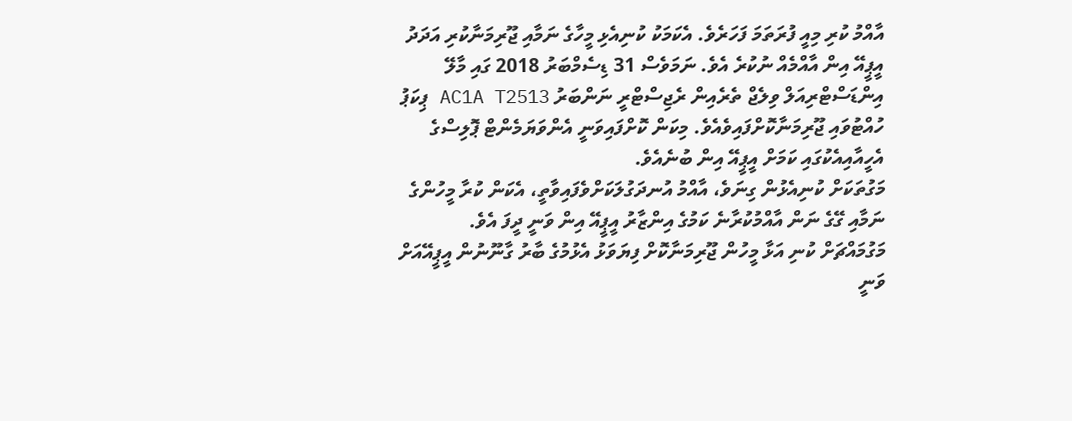އާއްމު ކުރި މިއީ ފުރަތަމަ ފަހަރެވެ. އެކަމަކު ކުނިއެޅި މީހާގެ ނަމާއި ޖޫރިމަނާކުރި އަދަދު އީޕީއޭ އިން އާއްމެއް ނުކުރެ އެވެ. ނަމަވެސް 31 ޑިސެމްބަރު 2018 ގައި މާލޭ އިންޑަސްޓްރިއަލް ވިލެޖް ތެރެއިން ރެޖިސްޓްރީ ނަންބަރު AC1A T2513 ޕިކަޕު ހުއްޓުވައި ޖޫރިމަނާކޮށްފައިވެއެވެ. މިކަން ކޮށްފައިވަނީ އެންވަޔަމެންޓް ޕޮލިސްގެ އެހީއާއިއެކުގައި ކަމަށް އީޕީއޭ އިން ބުނެއެވެ.
މަގުތަކަށް ކުނިއެޅުން ގިނަވެ، އާއްމު އުނދަގުލަކަށްވެފައިވާތީ، އެކަން ކުރާ މީހުންގެ ނަމާއި ގޭގެ ނަން އާއްމުކުރާނެ ކަމުގެ އިންޒާރު އީޕީއޭ އިން ވަނީ ދީފަ އެވެ.
މަގުމައްޗަށް ކުނި އަޅާ މީހުން ޖޫރިމަނާކޮށް ފިޔަވަޅު އެޅުމުގެ ބާރު ގާނޫނުން އީޕީއޭއަށް ވަނީ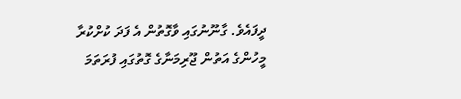ދީފައެވެ. ގާނޫނުގައި ވާގޮތުން އެ ފަދަ ކުށްކުރާ މީހުންގެ އަތުން ޖޫރިމަނާގެ ގޮތުގައި ފުރަތަމަ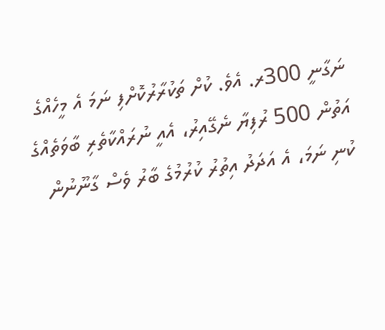ނަގާނީ 300ރ. އެވެ. ކުށް ތަކުރާރުކޮށްފި ނަމަ އެ މީހެއްގެ އަތުން 500 ރުފިޔާ ނެގޭއިރު، އެއީ ނުރައްކާތެރި ބާވަތެއްގެ ކުނި ނަމަ، އެ އަދަދު އިތުރު ކުރުމުގެ ބާރު ވެސް ގާނޫނުން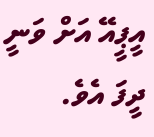އީޕީއޭ އަށް ވަނީ ދީފަ އެވެ.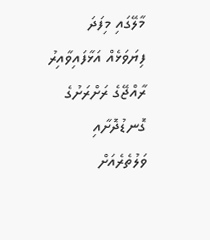މާލޭގައި މިފަދަ ފިޔަވަޅެއް އަޅާފައިވާއިރު ރާއްޖޭގެ ރަށްރަށުގެ ގޮނޑުދޮށާއި ވަލުތެރެއަށް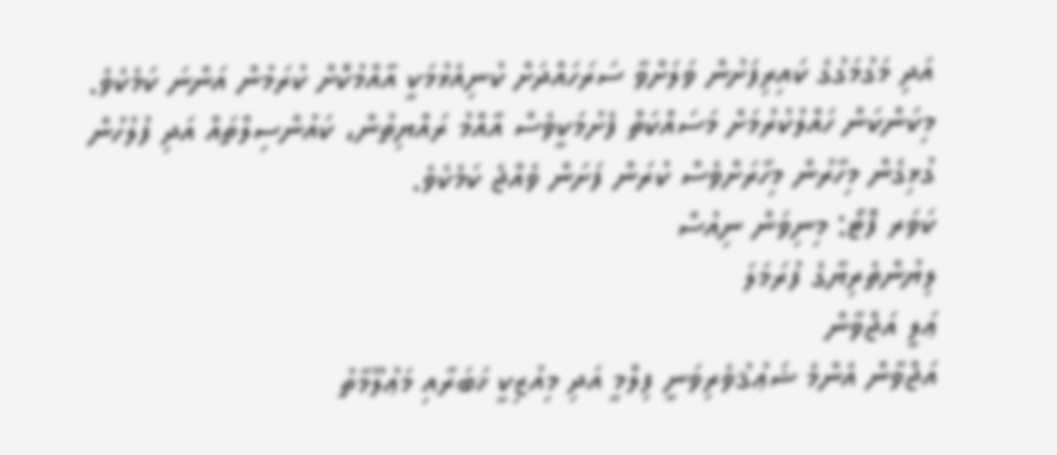އަދި މަގުމަގުގެ ކައިރިފަށުން ވަލަށްވާ ސަރަހައްދަށް ކުނިއެޅުމަކީ އާއްމުކޮށް ކުރަމުން އަންނަ ކަމެކެވެ. މިކަންކަން ހައްލުކުރުމަށް މަސައްކަތް ފެށުމަކީވެސް އާއްމު ރައްޔިތުން، ކައުންސިލްތައް އަދި ފުލުހުން ގުޅިގެން މިހާރުން މިހާރަށްވެސް ކުރަން ފަށަން ވެއްޖެ ކަމެކެވެ.
ކަވަރ ފޮޓޯ: މިނިވަން ނިއުސް
ލިޔުންތެރިޔާގެ ފުރަމަލަ
ޢަލީ އަޖްވާން
އަޖްވާން އެންމެ ޝަޢުޤުވެރިވަނީ ފިލްމީ އަދި މިއުޒިކީ ޚަބަރާއި މަޢުލޫމާތު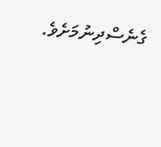ގެނެސްދިނުމަށެވެ.